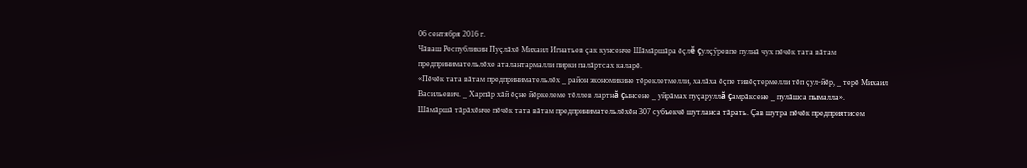06 сентября 2016 г.
Чăваш Республикин Пуçлăхĕ Михаил Игнатьев çак кунсенче Шăмăршăра ĕçлĕ çулçỹревпе пулнă чух пĕчĕк тата вăтам предпринимательлĕхе аталантармалли пирки палăртсах каларĕ.
«Пĕчĕк тата вăтам предпринимательлĕх _ район экономикине тĕреклетмелли, халăха ĕçпе тивĕçтермелли тĕп çул-йĕр, _ терĕ Михаил Васильевич. _ Харпăр хăй ĕçне йĕркелеме тĕллев лартнă çынсене _ уйрăмах пуçаруллă çамрăксене _ пулăшса пымалла».
Шăмăршă тăрăхĕнче пĕчĕк тата вăтам предпринимательлĕхĕн 307 субъекчĕ шутланса тăрать. Çав шутра пĕчĕк предприятисем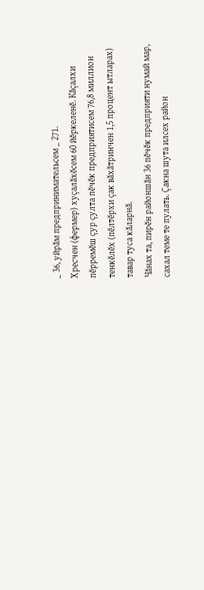_ 36, уйрăм предпринимательсем _ 271.
Хресчен (фермер) хуçалăхĕсем 60 йĕркеленĕ. Кăçалхи пĕрремĕш çур çулта пĕчĕк предприятисем 76,8 миллион тенкĕлĕх (пĕлтĕрхи çак вăхăтринчен 1,5 процент ытларах) тавар туса кăларнă.
Чăнах та, пирĕн районшăн 36 пĕчĕк предприяти нумай мар, сахал теме те пулать. Çакна шута илсех район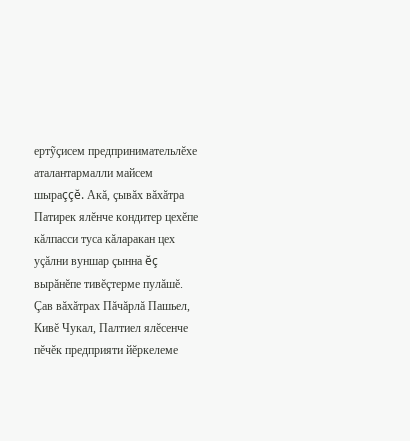ертỹçисем предпринимательлĕхе аталантармалли майсем шыраççĕ. Акă, çывăх вăхăтра Патирек ялĕнче кондитер цехĕпе кăлпасси туса кăларакан цех уçăлни вуншар çынна ĕç вырăнĕпе тивĕçтерме пулăшĕ.
Çав вăхăтрах Пăчăрлă Пашьел, Кивĕ Чукал, Палтиел ялĕсенче пĕчĕк предприяти йĕркелеме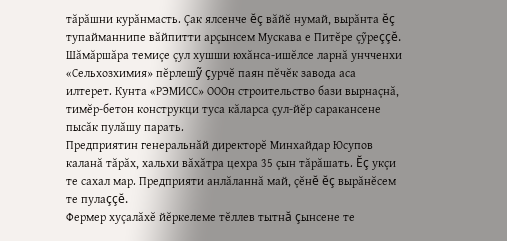тăрăшни курăнмасть. Çак ялсенче ĕç вăйĕ нумай, вырăнта ĕç тупайманнипе вăйпитти арçынсем Мускава е Питĕре çỹреççĕ.
Шăмăршăра темиçе çул хушши юхăнса-ишĕлсе ларнă унчченхи «Сельхозхимия» пĕрлешỹ çурчĕ паян пĕчĕк завода аса илтерет. Кунта «РЭМИСС» ОООн строительство бази вырнаçнă, тимĕр-бетон конструкци туса кăларса çул-йĕр саракансене пысăк пулăшу парать.
Предприятин генеральнăй директорĕ Минхайдар Юсупов каланă тăрăх, хальхи вăхăтра цехра 35 çын тăрăшать. Ĕç укçи те сахал мар. Предприяти анлăланнă май, çĕнĕ ĕç вырăнĕсем те пулаççĕ.
Фермер хуçалăхĕ йĕркелеме тĕллев тытнă çынсене те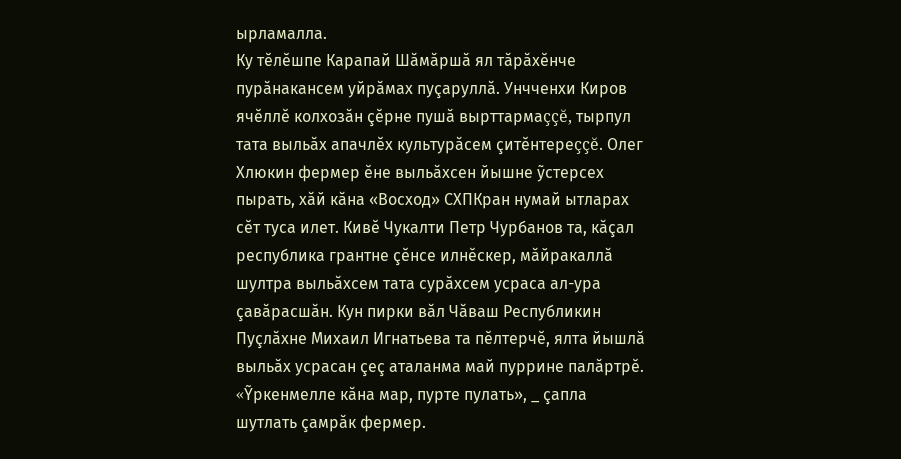ырламалла.
Ку тĕлĕшпе Карапай Шăмăршă ял тăрăхĕнче пурăнакансем уйрăмах пуçаруллă. Унчченхи Киров ячĕллĕ колхозăн çĕрне пушă вырттармаççĕ, тырпул тата выльăх апачлĕх культурăсем çитĕнтереççĕ. Олег Хлюкин фермер ĕне выльăхсен йышне ỹстерсех пырать, хăй кăна «Восход» СХПКран нумай ытларах сĕт туса илет. Кивĕ Чукалти Петр Чурбанов та, кăçал республика грантне çĕнсе илнĕскер, мăйракаллă шултра выльăхсем тата сурăхсем усраса ал-ура çавăрасшăн. Кун пирки вăл Чăваш Республикин Пуçлăхне Михаил Игнатьева та пĕлтерчĕ, ялта йышлă выльăх усрасан çеç аталанма май пуррине палăртрĕ.
«Ỹркенмелле кăна мар, пурте пулать», _ çапла шутлать çамрăк фермер.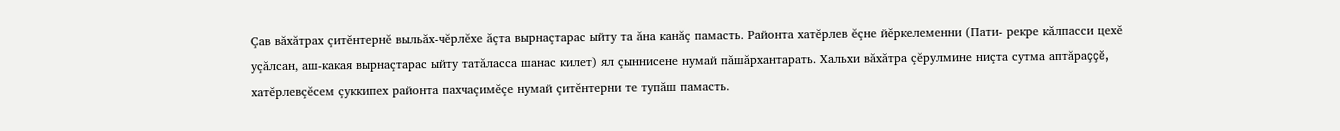Çав вăхăтрах çитĕнтернĕ выльăх-чĕрлĕхе ăçта вырнаçтарас ыйту та ăна канăç памасть. Районта хатĕрлев ĕçне йĕркелеменни (Пати- рекре кăлпасси цехĕ уçăлсан, аш-какая вырнаçтарас ыйту татăласса шанас килет) ял çыннисене нумай пăшăрхантарать. Хальхи вăхăтра çĕрулмине ниçта сутма аптăраççĕ, хатĕрлевçĕсем çуккипех районта пахчаçимĕçе нумай çитĕнтерни те тупăш памасть.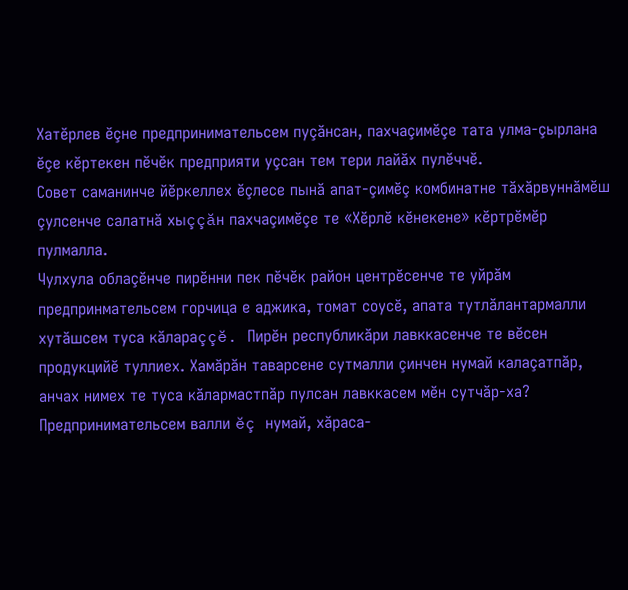Хатĕрлев ĕçне предпринимательсем пуçăнсан, пахчаçимĕçе тата улма-çырлана ĕçе кĕртекен пĕчĕк предприяти уçсан тем тери лайăх пулĕччĕ.
Совет саманинче йĕркеллех ĕçлесе пынă апат-çимĕç комбинатне тăхăрвуннăмĕш çулсенче салатнă хыççăн пахчаçимĕçе те «Хĕрлĕ кĕнекене» кĕртрĕмĕр пулмалла.
Чулхула облаçĕнче пирĕнни пек пĕчĕк район центрĕсенче те уйрăм предпринмательсем горчица е аджика, томат соусĕ, апата тутлăлантармалли хутăшсем туса кăлараççĕ. Пирĕн республикăри лавккасенче те вĕсен продукцийĕ туллиех. Хамăрăн таварсене сутмалли çинчен нумай калаçатпăр, анчах нимех те туса кăлармастпăр пулсан лавккасем мĕн сутчăр-ха?
Предпринимательсем валли ĕç нумай, хăраса-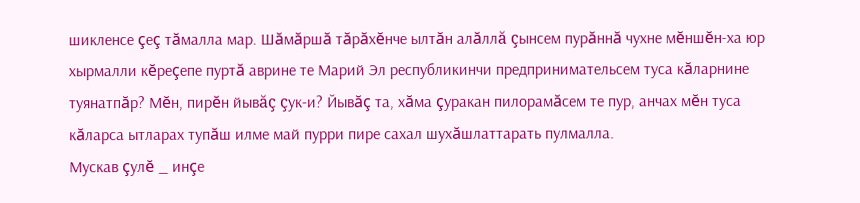шикленсе çеç тăмалла мар. Шăмăршă тăрăхĕнче ылтăн алăллă çынсем пурăннă чухне мĕншĕн-ха юр хырмалли кĕреçепе пуртă аврине те Марий Эл республикинчи предпринимательсем туса кăларнине туянатпăр? Мĕн, пирĕн йывăç çук-и? Йывăç та, хăма çуракан пилорамăсем те пур, анчах мĕн туса кăларса ытларах тупăш илме май пурри пире сахал шухăшлаттарать пулмалла.
Мускав çулĕ _ инçе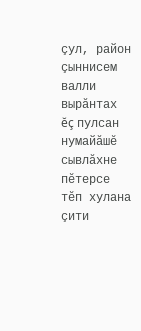çул, район çыннисем валли вырăнтах ĕç пулсан нумайăшĕ сывлăхне пĕтерсе тĕп хулана çити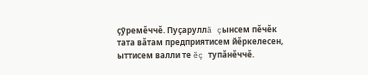çỹремĕччĕ. Пуçаруллă çынсем пĕчĕк тата вăтам предприятисем йĕркелесен, ыттисем валли те ĕç тупăнĕччĕ.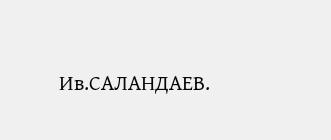Ив.САЛАНДАЕВ.